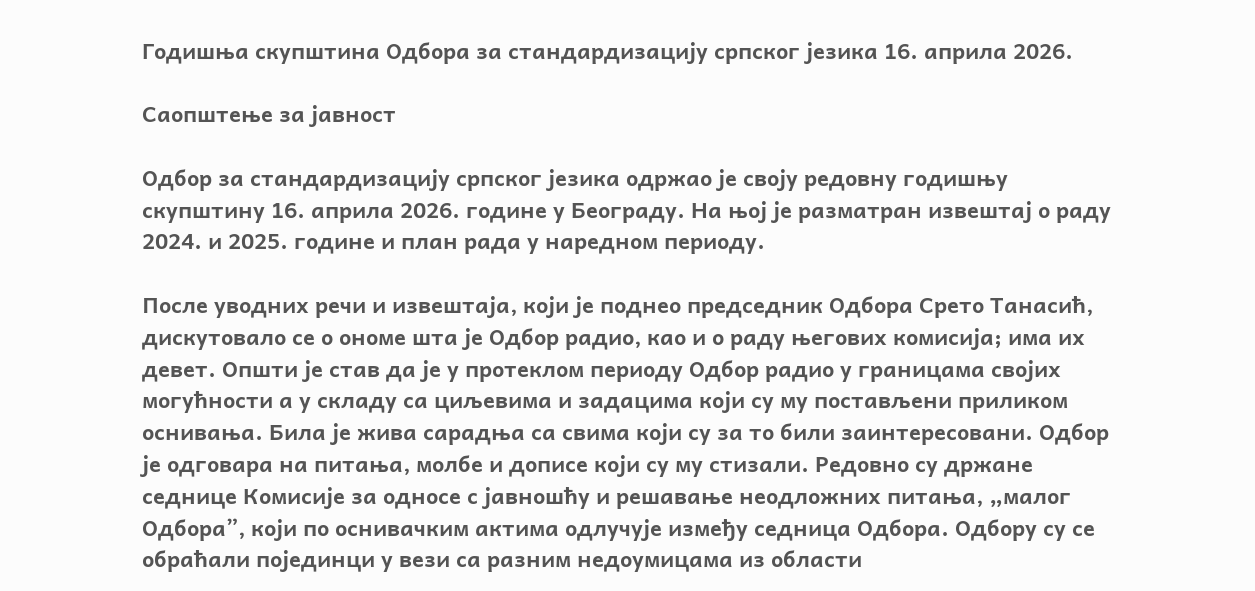Годишња скупштина Одбора за стандардизацију српског језика 16. априла 2026.

Саопштење за јавност

Одбор за стандардизацију српског језика одржао је своју редовну годишњу скупштину 16. априла 2026. године у Београду. На њој је разматран извештај о раду 2024. и 2025. године и план рада у наредном периоду.

После уводних речи и извештаја, који је поднео председник Одбора Срето Танасић, дискутовало се о ономе шта је Одбор радио, као и о раду његових комисија; има их девет. Општи је став да је у протеклом периоду Одбор радио у границама својих могућности а у складу са циљевима и задацима који су му постављени приликом оснивања. Била је жива сарадња са свима који су за то били заинтересовани. Одбор је одговара на питања, молбе и дописе који су му стизали. Редовно су држане седнице Комисије за односе с јавношћу и решавање неодложних питања, „малог Одбораˮ, који по оснивачким актима одлучује између седница Одбора. Одбору су се обраћали појединци у вези са разним недоумицама из области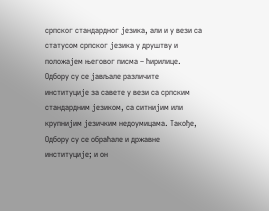српског стандардног језика, али и у вези са статусом српског језика у друштву и положајем његовог писма – ћирилице. Одбору су се јављале различите институције за савете у вези са српским стандардним језиком, са ситнијим или крупнијим језичким недоумицама. Такође, Одбору су се обраћале и државне институције; и он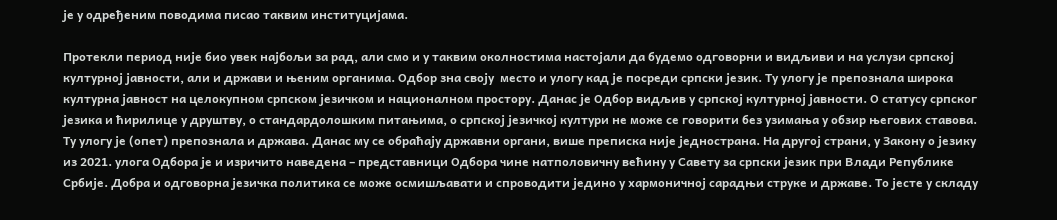је у одређеним поводима писао таквим институцијама.

Протекли период није био увек најбољи за рад, али смо и у таквим околностима настојали да будемо одговорни и видљиви и на услузи српској културној јавности, али и држави и њеним органима. Одбор зна своју  место и улогу кад је посреди српски језик. Ту улогу је препознала широка културна јавност на целокупном српском језичком и националном простору. Данас је Одбор видљив у српској културној јавности. О статусу српског језика и ћирилице у друштву, о стандардолошким питањима, о српској језичкој култури не може се говорити без узимања у обзир његових ставова. Ту улогу је (опет) препознала и држава. Данас му се обраћају државни органи, више преписка није једнострана. На другој страни, у Закону о језику из 2021. улога Одбора је и изричито наведена – представници Одбора чине натполовичну већину у Савету за српски језик при Влади Републике Србије. Добра и одговорна језичка политика се може осмишљавати и спроводити једино у хармоничној сарадњи струке и државе. То јесте у складу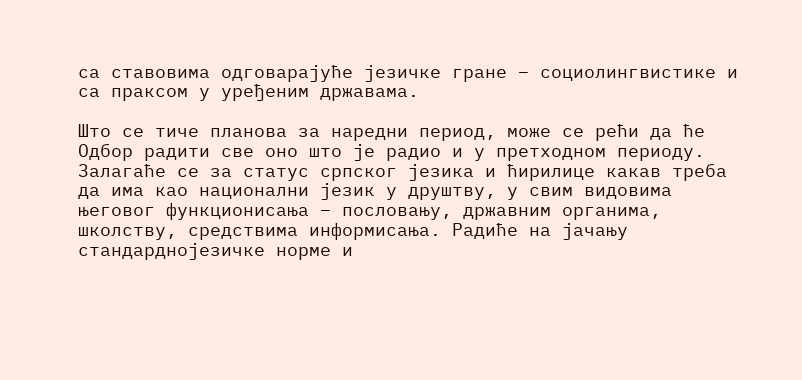са ставовима одговарајуће језичке гране – социолингвистике и са праксом у уређеним државама.

Што се тиче планова за наредни период, може се рећи да ће Одбор радити све оно што је радио и у претходном периоду. Залагаће се за статус српског језика и ћирилице какав треба да има као национални језик у друштву, у свим видовима његовог функционисања – пословању, државним органима, школству, средствима информисања. Радиће на јачању стандарднојезичке норме и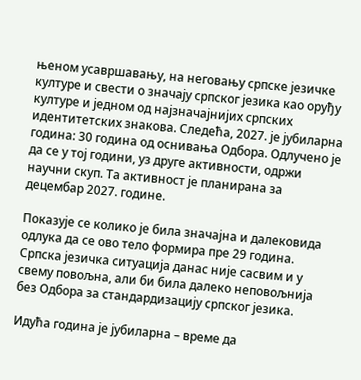њеном усавршавању, на неговању српске језичке културе и свести о значају српског језика као оруђу културе и једном од најзначајнијих српских идентитетских знакова. Следећа, 2027. је јубиларна година: 30 година од оснивања Одбора. Одлучено је да се у тој години, уз друге активности, одржи научни скуп. Та активност је планирана за децембар 2027. године.

Показује се колико је била значајна и далековида одлука да се ово тело формира пре 29 година. Српска језичка ситуација данас није сасвим и у свему повољна, али би била далеко неповољнија без Одбора за стандардизацију српског језика.

Идућа година је јубиларна – време да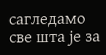сагледамо све шта је за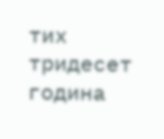тих тридесет година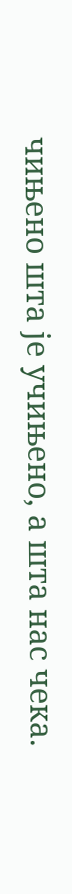чињено шта је учињено, а шта нас чека.